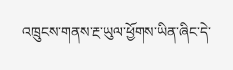འཁྲུངས་གནས་རྔ་ཡུལ་ཕྱོགས་ཡིན་ཞིང་དེ་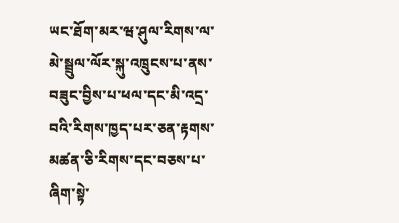ཡང་ཐོག་མར་ཝ་ཤུལ་རིགས་ལ་མེ་སྦྲུལ་ལོར་སྐུ་འཁྲུངས་པ་ནས་བཟུང་བྱིས་པ་ཕལ་དང་མི་འདྲ་བའི་རིགས་ཁྱད་པར་ཅན་རྟགས་མཚན་ཅི་རིགས་དང་བཅས་པ་ཞིག་སྟེ་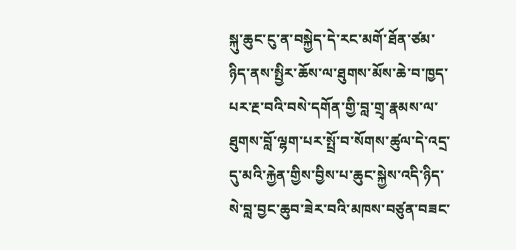སྐུ་ཆུང་ངུ་ན་བསྐྱེད་དེ་རང་མགོ་ཐོན་ཙམ་ཉིད་ནས་སྤྱིར་ཆོས་ལ་ཐུགས་མོས་ཆེ་བ་ཁྱད་པར་རྔ་བའི་བསེ་དགོན་གྱི་བླ་གྲྭ་རྣམས་ལ་ཐུགས་བློ་ལྷག་པར་སྤྲོ་བ་སོགས་ཚུལ་དེ་འདྲ་དུ་མའི་རྐྱེན་གྱིས་བྱིས་པ་ཆུང་སྐྱེས་འདི་ཉིད་སེ་བླ་བྱང་ཆུབ་ཟེར་བའི་མཁས་བཙུན་བཟང་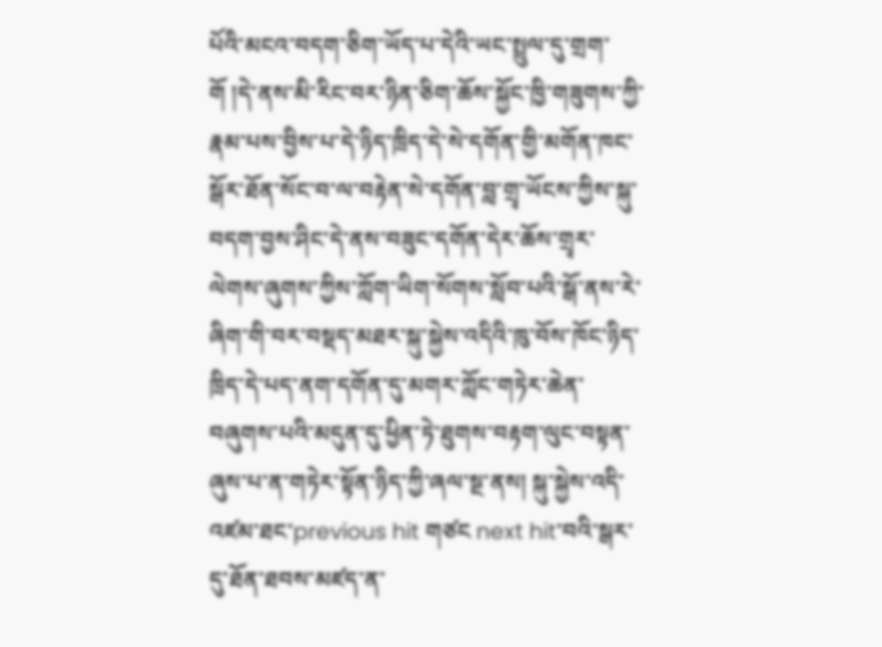པོའི་མངའ་བདག་ཅིག་ཡོད་པ་དེའི་ཡང་སྤྲུལ་དུ་གྲག་གོ །དེ་ནས་མི་རིང་བར་ཉིན་ཅིག་ཆོས་སྐྱོང་ཁྱི་གཟུགས་ཀྱི་རྣམ་པས་བྱིས་པ་དེ་ཉིད་ཁྲིད་དེ་སེ་དགོན་གྱི་མགོན་ཁང་སྒོར་ཐོན་སོང་བ་ལ་བརྟེན་སེ་དགོན་བླ་གྲྭ་ཡོངས་ཀྱིས་སྐུ་བདག་བྱས་ཤིང་དེ་ནས་བཟུང་དགོན་དེར་ཆོས་གྲྭར་ལེགས་ཞུགས་ཀྱིས་ཀློག་ཡིག་སོགས་སློབ་པའི་སྒོ་ནས་རེ་ཞིག་གི་བར་བསྡད་མཐར་སྐུ་སྐྱེས་འདིའི་ཁུ་བོས་ཁོང་ཉིད་ཁྲིད་དེ་པད་ནག་དགོན་དུ་མགར་ཀློང་གཏེར་ཆེན་བཞུགས་པའི་མདུན་དུ་ཕྱིན་ཏེ་ཐུགས་བརྟག་ལུང་བསྟན་ཞུས་པ་ན་གཏེར་སྟོན་ཉིད་ཀྱི་ཞལ་སྔ་ནས། སྐུ་སྐྱེས་འདི་འཛམ་ཐང་previous hit གཙང next hit་བའི་སྒར་དུ་ཐོན་ཐབས་མཛད་ན་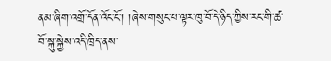ནམ་ཞིག་འགྲོ་དོན་འོང་ངོ་། །ཞེས་གསུང་པ་ལྟར་ཁུ་བོ་དེ་ཉིད་ཀྱིས་རང་གི་ཚ་བོ་སྐུ་སྐྱེས་འདི་ཁྲིད་ནས་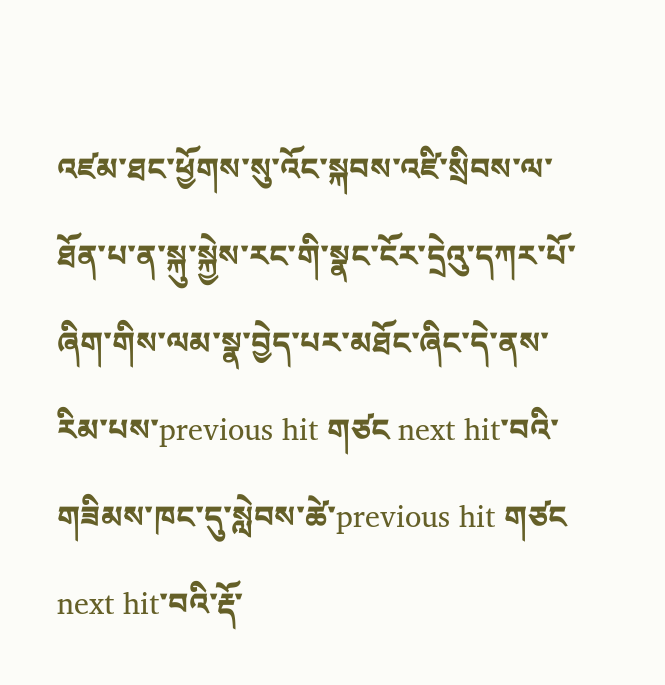འཛམ་ཐང་ཕྱོགས་སུ་འོང་སྐབས་འཛི་སྲིབས་ལ་ཐོན་པ་ན་སྐུ་སྐྱེས་རང་གི་སྣང་ངོར་དྲེའུ་དཀར་པོ་ཞིག་གིས་ལམ་སྣ་བྱེད་པར་མཐོང་ཞིང་དེ་ནས་རིམ་པས་previous hit གཙང next hit་བའི་གཟིམས་ཁང་དུ་སླེབས་ཚེ་previous hit གཙང next hit་བའི་རྡོ་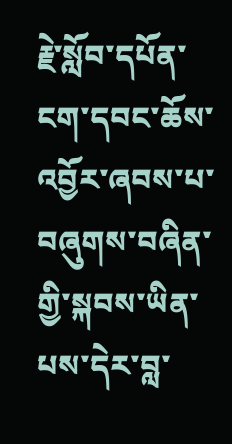རྗེ་སློབ་དཔོན་ངག་དབང་ཆོས་འབྱོར་ཞབས་པ་བཞུགས་བཞིན་གྱི་སྐབས་ཡིན་པས་དེར་བླ་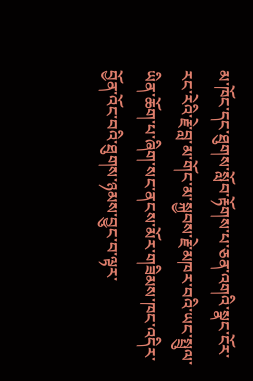མ་ཁོང་དང་ཐུགས་སློབ་རྟོགས་པ་ཅན་འགའི་སྣང་ངོར་རང་རེའི་རྗེ་བླ་མ་གོང་མ་སྐྱབས་རྗེ་མཁར་བའི་ཡང་སྤྲུལ་ཡིན་ཆོག་པ་ཞིག་སང་ནངས་མོར་གཟིམས་ཁང་འདིར་བྱོན་འོང་བའི་ཐུགས་ཉམས་བྱུང་བ་ལྟར་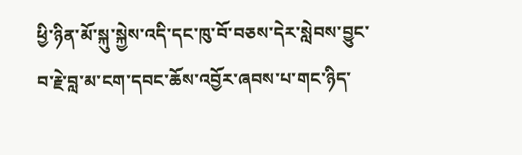ཕྱི་ཉིན་མོ་སྐུ་སྐྱེས་འདི་དང་ཁུ་བོ་བཅས་དེར་སླེབས་བྱུང་བ་རྗེ་བླ་མ་ངག་དབང་ཆོས་འབྱོར་ཞབས་པ་གང་ཉིད་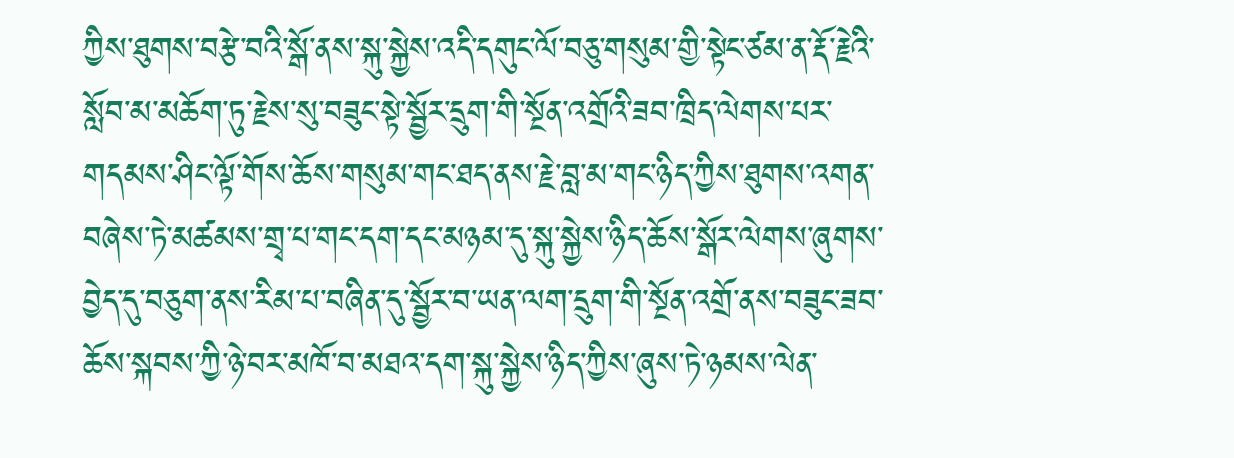ཀྱིས་ཐུགས་བརྩེ་བའི་སྒོ་ནས་སྐུ་སྐྱེས་འདི་དགུང་ལོ་བཅུ་གསུམ་གྱི་སྟེང་ཙམ་ན་རྡོ་རྗེའི་སློབ་མ་མཆོག་ཏུ་རྗེས་སུ་བཟུང་སྟེ་སྦྱོར་དྲུག་གི་སྔོན་འགྲོའི་ཟབ་ཁྲིད་ལེགས་པར་གདམས་ཤིང་ལྟོ་གོས་ཆོས་གསུམ་གང་ཐད་ནས་རྗེ་བླ་མ་གང་ཉིད་ཀྱིས་ཐུགས་འགན་བཞེས་ཏེ་མཚམས་གྲྭ་པ་གང་དག་དང་མཉམ་དུ་སྐུ་སྐྱེས་ཉིད་ཆོས་སྒོར་ལེགས་ཞུགས་བྱེད་དུ་བཅུག་ནས་རིམ་པ་བཞིན་དུ་སྦྱོར་བ་ཡན་ལག་དྲུག་གི་སྔོན་འགྲོ་ནས་བཟུང་ཟབ་ཆོས་སྐབས་ཀྱི་ཉེ་བར་མཁོ་བ་མཐའ་དག་སྐུ་སྐྱེས་ཉིད་ཀྱིས་ཞུས་ཏེ་ཉམས་ལེན་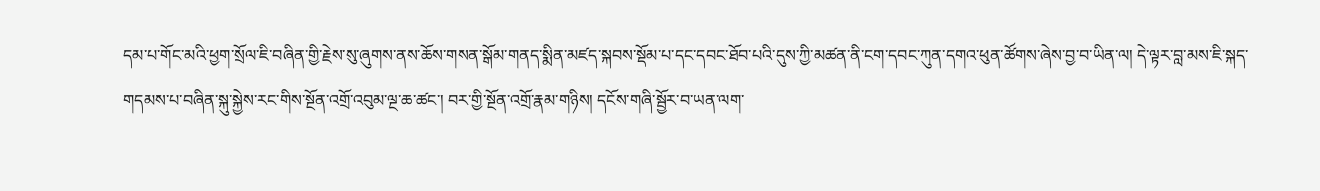དམ་པ་གོང་མའི་ཕྱག་སྲོལ་ཇི་བཞིན་གྱི་རྗེས་སུ་ཞུགས་ནས་ཆོས་གསན་སྒོམ་གནད་སྨིན་མཛད་སྐབས་སྡོམ་པ་དང་དབང་ཐོབ་པའི་དུས་ཀྱི་མཚན་ནི་ངག་དབང་ཀུན་དགའ་ཕུན་ཚོགས་ཞེས་བྱ་བ་ཡིན་ལ། དེ་ལྟར་བླ་མས་ཇི་སྐད་གདམས་པ་བཞིན་སྐུ་སྐྱེས་རང་གིས་སྔོན་འགྲོ་འབུམ་ལྔ་ཆ་ཚང་། བར་གྱི་སྔོན་འགྲོ་རྣམ་གཉིས། དངོས་གཞི་སྦྱོར་བ་ཡན་ལག་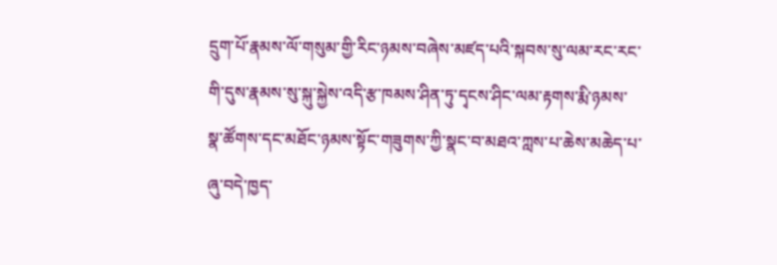དྲུག་པོ་རྣམས་ལོ་གསུམ་གྱི་རིང་ཉམས་བཞེས་མཛད་པའི་སྐབས་སུ་ལམ་རང་རང་གི་དུས་རྣམས་སུ་སྐུ་སྐྱེས་འདི་རྩ་ཁམས་ཤིན་ཏུ་དྭངས་ཤིང་ལམ་རྟགས་རྨི་ཉམས་སྣ་ཚོགས་དང་མཐོང་ཉམས་སྟོང་གཟུགས་ཀྱི་སྣང་བ་མཐའ་ཀླས་པ་ཆེས་མཆེད་པ་ཞུ་བདེ་ཁྱད་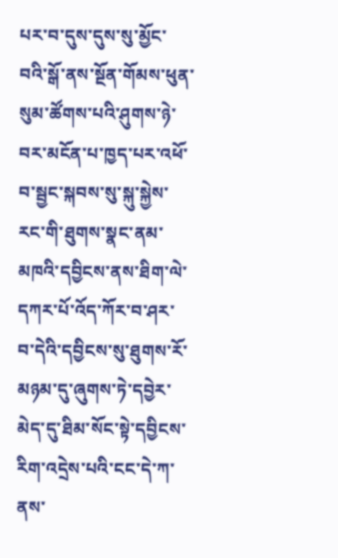པར་བ་དུས་དུས་སུ་མྱོང་བའི་སྒོ་ནས་སྔོན་གོམས་ཕུན་སུམ་ཚོགས་པའི་ཤུགས་ཉེ་བར་མངོན་པ་ཁྱད་པར་འཕོ་བ་སྦྱང་སྐབས་སུ་སྐུ་སྐྱེས་རང་གི་ཐུགས་སྣང་ནམ་མཁའི་དབྱིངས་ནས་ཐིག་ལེ་དཀར་པོ་འོད་ཀོར་བ་ཤར་བ་དེའི་དབྱིངས་སུ་ཐུགས་རོ་མཉམ་དུ་ཞུགས་ཏེ་དབྱེར་མེད་དུ་ཐིམ་སོང་སྟེ་དབྱིངས་རིག་འདྲེས་པའི་ངང་དེ་ཀ་ནས་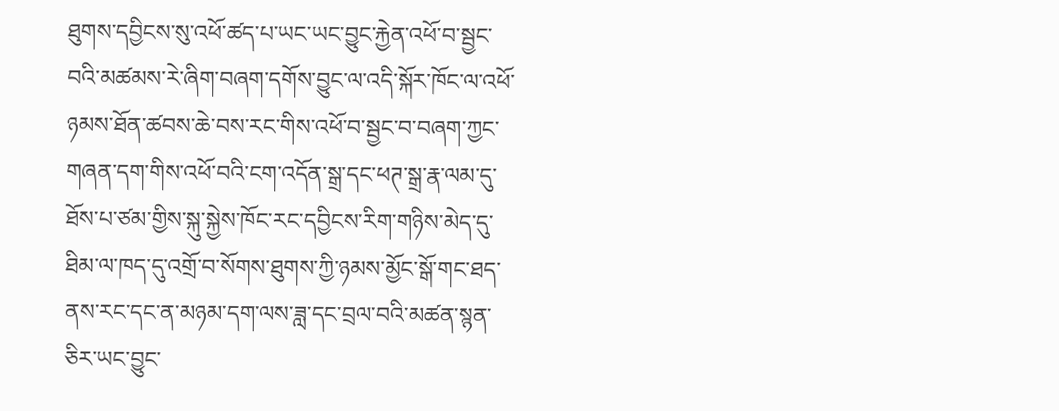ཐུགས་དབྱིངས་སུ་འཕོ་ཚད་པ་ཡང་ཡང་བྱུང་རྐྱེན་འཕོ་བ་སྦྱང་བའི་མཚམས་རེ་ཞིག་བཞག་དགོས་བྱུང་ལ་འདི་སྐོར་ཁོང་ལ་འཕོ་ཉམས་ཐོན་ཚབས་ཆེ་བས་རང་གིས་འཕོ་བ་སྦྱང་བ་བཞག་ཀྱང་གཞན་དག་གིས་འཕོ་བའི་ངག་འདོན་སྒྲ་དང་ཕཊ་སྒྲ་རྣ་ལམ་དུ་ཐོས་པ་ཙམ་གྱིས་སྐུ་སྐྱེས་ཁོང་རང་དབྱིངས་རིག་གཉིས་མེད་དུ་ཐིམ་ལ་ཁད་དུ་འགྲོ་བ་སོགས་ཐུགས་ཀྱི་ཉམས་མྱོང་སྒོ་གང་ཐད་ནས་རང་དང་ན་མཉམ་དག་ལས་ཟླ་དང་བྲལ་བའི་མཚན་སྙན་ཅིར་ཡང་བྱུང་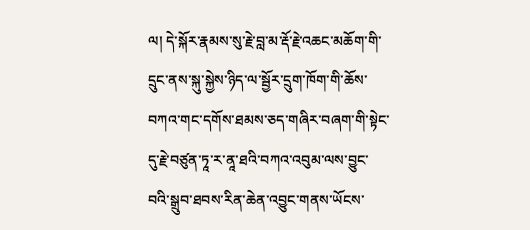ལ། དེ་སྐོར་རྣམས་སུ་རྗེ་བླ་མ་རྡོ་རྗེ་འཆང་མཆོག་གི་དྲུང་ནས་སྐུ་སྐྱེས་ཉིད་ལ་སྦྱོར་དྲུག་ཁོག་གི་ཆོས་བཀའ་གང་དགོས་ཐམས་ཅད་གཞིར་བཞག་གི་སྟེང་དུ་རྗེ་བཙུན་ཏཱ་ར་ནཱ་ཐའི་བཀའ་འབུམ་ལས་བྱུང་བའི་སྒྲུབ་ཐབས་རིན་ཆེན་འབྱུང་གནས་ཡོངས་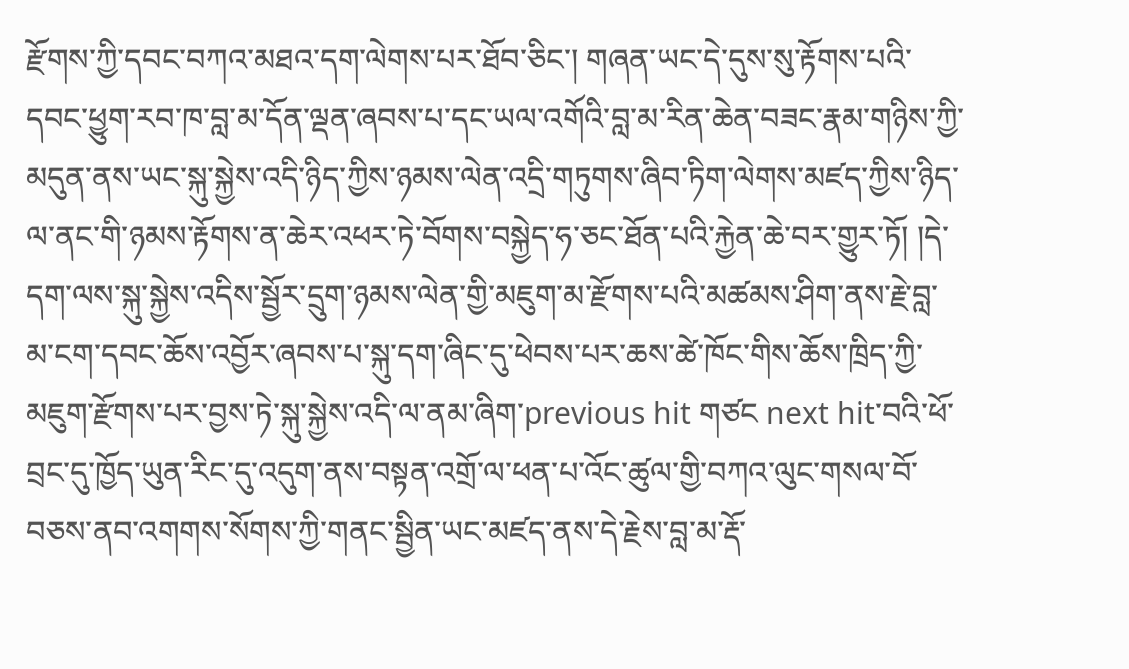རྫོགས་ཀྱི་དབང་བཀའ་མཐའ་དག་ལེགས་པར་ཐོབ་ཅིང་། གཞན་ཡང་དེ་དུས་སུ་རྟོགས་པའི་དབང་ཕྱུག་རབ་ཁ་བླ་མ་དོན་ལྡན་ཞབས་པ་དང་ཡལ་འགོའི་བླ་མ་རིན་ཆེན་བཟང་རྣམ་གཉིས་ཀྱི་མདུན་ནས་ཡང་སྐུ་སྐྱེས་འདི་ཉིད་ཀྱིས་ཉམས་ལེན་འདྲི་གཏུགས་ཞིབ་ཏིག་ལེགས་མཛད་ཀྱིས་ཉིད་ལ་ནང་གི་ཉམས་རྟོགས་ན་ཆེར་འཕར་ཏེ་བོགས་བསྐྱེད་ཧ་ཅང་ཐོན་པའི་རྐྱེན་ཆེ་བར་གྱུར་ཏོ། །དེ་དག་ལས་སྐུ་སྐྱེས་འདིས་སྦྱོར་དྲུག་ཉམས་ལེན་གྱི་མཇུག་མ་རྫོགས་པའི་མཚམས་ཤིག་ནས་རྗེ་བླ་མ་ངག་དབང་ཆོས་འབྱོར་ཞབས་པ་སྐུ་དག་ཞིང་དུ་ཕེབས་པར་ཆས་ཚེ་ཁོང་གིས་ཆོས་ཁྲིད་ཀྱི་མཇུག་རྫོགས་པར་བྱས་ཏེ་སྐུ་སྐྱེས་འདི་ལ་ནམ་ཞིག་previous hit གཙང next hit་བའི་ཕོ་བྲང་དུ་ཁྱོད་ཡུན་རིང་དུ་འདུག་ནས་བསྟན་འགྲོ་ལ་ཕན་པ་འོང་ཚུལ་གྱི་བཀའ་ལུང་གསལ་བོ་བཅས་ནབ་འགགས་སོགས་ཀྱི་གནང་སྦྱིན་ཡང་མཛད་ནས་དེ་རྗེས་བླ་མ་རྡོ་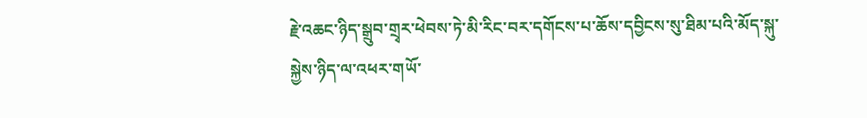རྗེ་འཆང་ཉིད་སྒྲུབ་གྲྭར་ཕེབས་ཏེ་མི་རིང་བར་དགོངས་པ་ཆོས་དབྱིངས་སུ་ཐིམ་པའི་མོད་སྐུ་སྐྱེས་ཉིད་ལ་འཕར་གཡོ་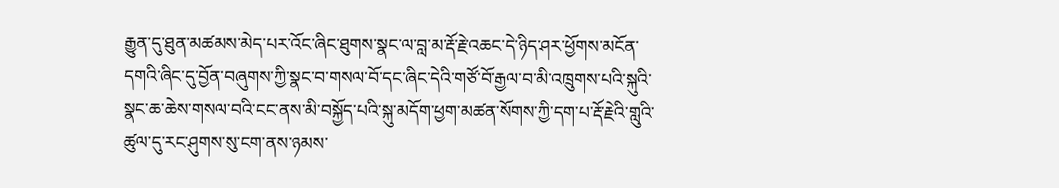རྒྱུན་དུ་ཐུན་མཚམས་མེད་པར་འོང་ཞིང་ཐུགས་སྣང་ལ་བླ་མ་རྡོ་རྗེ་འཆང་དེ་ཉིད་ཤར་ཕྱོགས་མངོན་དགའི་ཞིང་དུ་བྱོན་བཞུགས་ཀྱི་སྣང་བ་གསལ་བོ་དང་ཞིང་དེའི་གཙོ་བོ་རྒྱལ་བ་མི་འཁྲུགས་པའི་སྐུའི་སྣང་ཆ་ཆེས་གསལ་བའི་ངང་ནས་མི་བསྐྱོད་པའི་སྐུ་མདོག་ཕྱག་མཚན་སོགས་ཀྱི་དག་པ་རྡོ་རྗེའི་གླུའི་ཚུལ་དུ་རང་ཤུགས་སུ་ངག་ནས་ཉམས་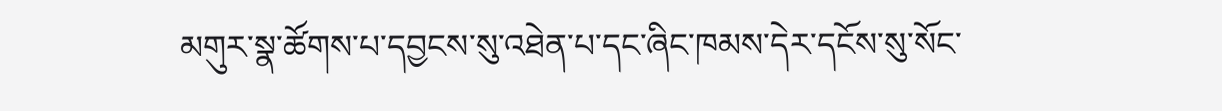མགུར་སྣ་ཚོགས་པ་དབྱངས་སུ་འཐེན་པ་དང་ཞིང་ཁམས་དེར་དངོས་སུ་སོང་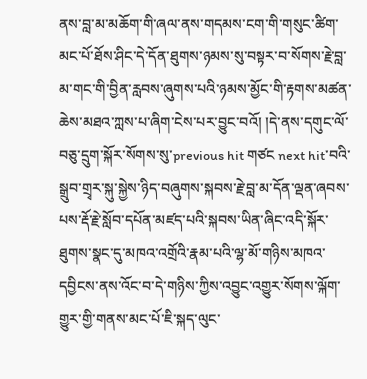ནས་བླ་མ་མཆོག་གི་ཞལ་ནས་གདམས་ངག་གི་གསུང་ཚིག་མང་པོ་ཐོས་ཤིང་དེ་དོན་ཐུགས་ཉམས་སུ་བསྟར་བ་སོགས་རྗེ་བླ་མ་གང་གི་བྱིན་རླབས་ཞུགས་པའི་ཉམས་མྱོང་གི་རྟགས་མཚན་ཆེས་མཐའ་ཀླས་པ་ཞིག་ངེས་པར་བྱུང་བའོ། །དེ་ནས་དགུང་ལོ་བཅུ་དྲུག་སྐོར་སོགས་སུ་previous hit གཙང next hit་བའི་སྒྲུབ་གྲྭར་སྐུ་སྐྱེས་ཉིད་བཞུགས་སྐབས་རྗེ་བླ་མ་དོན་ལྡན་ཞབས་པས་རྡོ་རྗེ་སློབ་དཔོན་མཛད་པའི་སྐབས་ཡིན་ཞིང་འདི་སྐོར་ཐུགས་སྣང་དུ་མཁའ་འགྲོའི་རྣམ་པའི་ལྷ་མོ་གཉིས་མཁའ་དབྱིངས་ནས་འོང་བ་དེ་གཉིས་ཀྱིས་འབྱུང་འགྱུར་སོགས་ལྐོག་གྱུར་གྱི་གནས་མང་པོ་ཇི་སྐད་ལུང་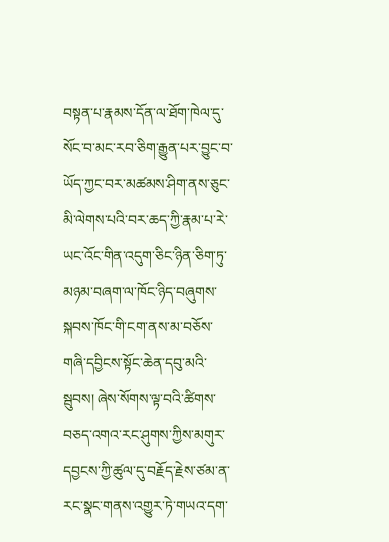བསྟན་པ་རྣམས་དོན་ལ་ཐོག་ཁེལ་དུ་སོང་བ་མང་རབ་ཅིག་རྒྱུན་པར་བྱུང་བ་ཡོད་ཀྱང་བར་མཚམས་ཤིག་ནས་ཅུང་མི་ལེགས་པའི་བར་ཆད་ཀྱི་རྣམ་པ་རེ་ཡང་འོང་གིན་འདུག་ཅིང་ཉིན་ཅིག་ཏུ་མཉམ་བཞག་ལ་ཁོང་ཉིད་བཞུགས་སྐབས་ཁོང་གི་ངག་ནས་མ་བཅོས་གཞི་དབྱིངས་སྟོང་ཆེན་དབུ་མའི་སྦུབས། ཞེས་སོགས་ལྟ་བའི་ཚིགས་བཅད་འགའ་རང་ཤུགས་ཀྱིས་མགུར་དབྱངས་ཀྱི་ཚུལ་དུ་བརྗོད་རྗེས་ཙམ་ན་རང་སྣང་གནས་འགྱུར་ཏེ་གཡའ་དག་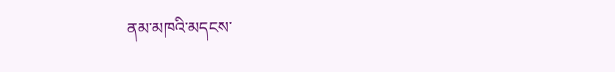ནམ་མཁའི་མདངས་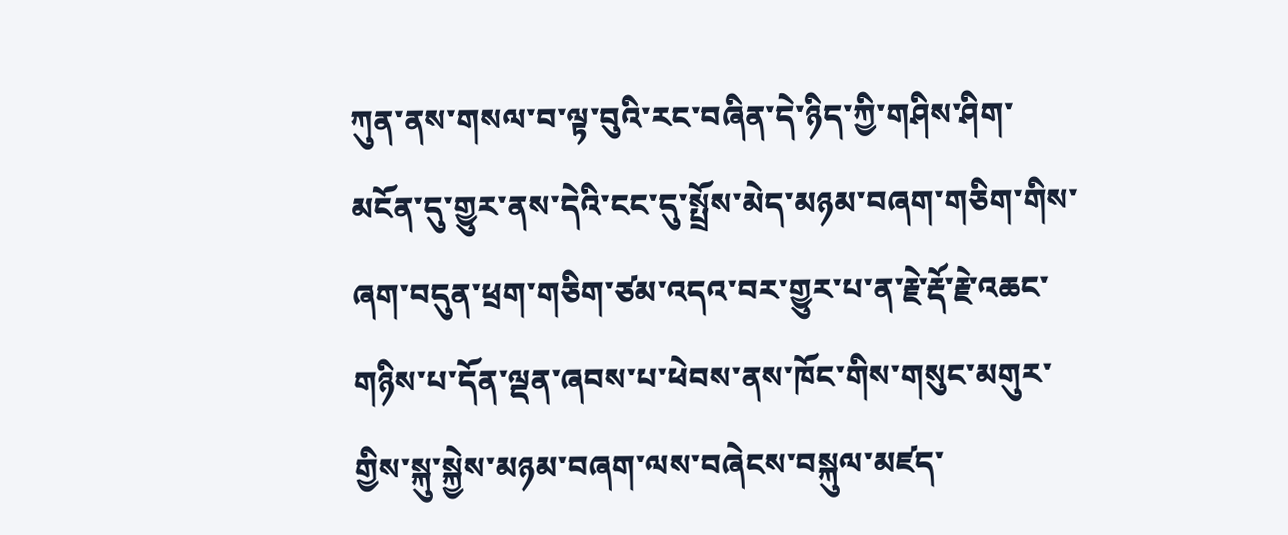ཀུན་ནས་གསལ་བ་ལྟ་བུའི་རང་བཞིན་དེ་ཉིད་ཀྱི་གཤིས་ཤིག་མངོན་དུ་གྱུར་ནས་དེའི་ངང་དུ་སྤྲོས་མེད་མཉམ་བཞག་གཅིག་གིས་ཞག་བདུན་ཕྲག་གཅིག་ཙམ་འདའ་བར་གྱུར་པ་ན་རྗེ་རྡོ་རྗེ་འཆང་གཉིས་པ་དོན་ལྡན་ཞབས་པ་ཕེབས་ནས་ཁོང་གིས་གསུང་མགུར་གྱིས་སྐུ་སྐྱེས་མཉམ་བཞག་ལས་བཞེངས་བསྐུལ་མཛད་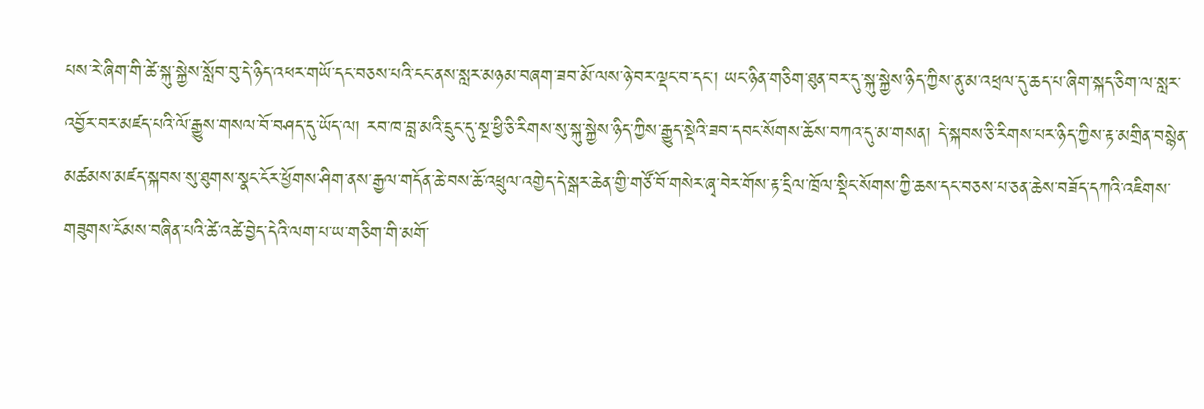པས་རེ་ཞིག་གི་ཚེ་སྐུ་སྐྱེས་སློབ་བུ་དེ་ཉིད་འཕར་གཡོ་དང་བཅས་པའི་ངང་ནས་སླར་མཉམ་བཞག་ཟབ་མོ་ལས་ཉེ་བར་ལྡང་བ་དང་། ཡང་ཉིན་གཅིག་ཐུན་བར་དུ་སྐུ་སྐྱེས་ཉིད་ཀྱིས་ནུ་མ་འཕྲལ་དུ་ཆད་པ་ཞིག་སྐད་ཅིག་ལ་སླར་འབྱོར་བར་མཛད་པའི་ལོ་རྒྱུས་གསལ་བོ་བཤད་དུ་ཡོད་ལ། རབ་ཁ་བླ་མའི་དྲུང་དུ་སྔ་ཕྱི་ཅི་རིགས་སུ་སྐུ་སྐྱེས་ཉིད་ཀྱིས་རྒྱུད་སྡེའི་ཟབ་དབང་སོགས་ཆོས་བཀའ་དུ་མ་གསན། དེ་སྐབས་ཅི་རིགས་པར་ཉིད་ཀྱིས་རྟ་མགྲིན་བསྙེན་མཚམས་མཛད་སྐབས་སུ་ཐུགས་སྣང་ངོར་ཕྱོགས་ཤིག་ནས་རྒྱལ་གདོན་ཆེ་བས་ཆོ་འཕྲུལ་འགྱེད་དེ་སྒར་ཆེན་གྱི་གཙོ་བོ་གསེར་ཞྭ་བེར་གོས་རྟ་དྲིལ་ཁྲོལ་སྡིང་སོགས་ཀྱི་ཆས་དང་བཅས་པ་ཅན་ཆེས་བཟོད་དཀའི་འཇིགས་གཟུགས་ངོམས་བཞིན་པའི་ཚེ་འཚེ་བྱེད་དེའི་ལག་པ་ཡ་གཅིག་གི་མགོ་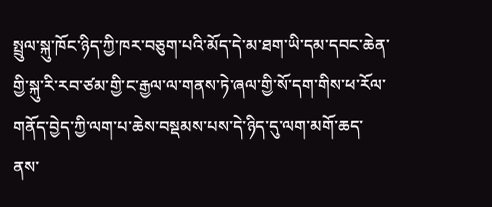སྤྲུལ་སྐུ་ཁོང་ཉིད་ཀྱི་ཁར་བཅུག་པའི་མོད་དེ་མ་ཐག་ཡི་དམ་དབང་ཆེན་གྱི་སྐུ་རི་རབ་ཙམ་གྱི་ང་རྒྱལ་ལ་གནས་ཏེ་ཞལ་གྱི་སོ་དག་གིས་ཕ་རོལ་གནོད་བྱེད་ཀྱི་ལག་པ་ཆེས་བསྡམས་པས་དེ་ཉིད་དུ་ལག་མགོ་ཆད་ནས་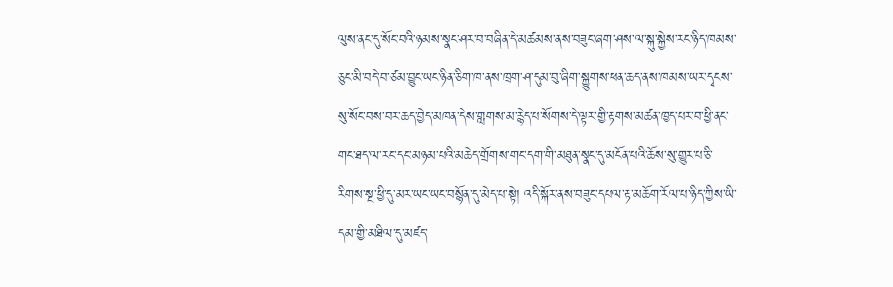ལུས་ནང་དུ་སོང་བའི་ཉམས་སྣང་ཤར་བ་བཞིན་དེ་མཚམས་ནས་བཟུང་ཞག་ཤས་ལ་སྐུ་སྐྱེས་རང་ཉིད་ཁམས་ཅུང་མི་བདེ་བ་ཙམ་བྱུང་ཡང་ཉིན་ཅིག་ཁ་ནས་ཁྲག་ཤ་དུམ་བུ་ཞིག་སྐྱུགས་ཕན་ཆད་ནས་ཁམས་ཡར་དྭངས་སུ་སོང་བས་བར་ཆད་བྱེད་མཁན་དེས་གླགས་མ་རྙེད་པ་སོགས་དེ་ལྟར་གྱི་རྟགས་མཚན་ཁྱད་པར་བ་ཕྱི་ནང་གང་ཐད་ལ་རང་དང་མཉམ་པའི་མཆེད་གྲོགས་གང་དག་གི་མཐུན་སྣང་དུ་མངོན་པའི་ཆོས་སུ་གྱུར་པ་ཅི་རིགས་སྔ་ཕྱི་དུ་མར་ཡང་ཡང་བསྙོན་དུ་མེད་པ་སྟེ། འདི་སྐོར་ནས་བཟུང་དཔལ་རྟ་མཆོག་རོལ་པ་ཉིད་ཀྱིས་ཡི་དམ་གྱི་མཐིལ་དུ་མཛད་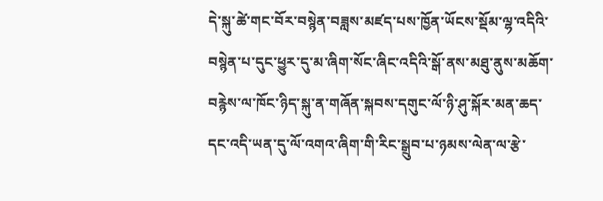དེ་སྐུ་ཚེ་གང་བོར་བསྙེན་བཟླས་མཛད་པས་ཁྱོན་ཡོངས་སྡོམ་ལྷ་འདིའི་བསྙེན་པ་དུང་ཕྱུར་དུ་མ་ཞིག་སོང་ཞིང་འདིའི་སྒོ་ནས་མཐུ་ནུས་མཆོག་བརྙེས་ལ་ཁོང་ཉིད་སྐུ་ན་གཞོན་སྐབས་དགུང་ལོ་ཉི་ཤུ་སྐོར་མན་ཆད་དང་འདི་ཡན་དུ་ལོ་འགའ་ཞིག་གི་རིང་སྒྲུབ་པ་ཉམས་ལེན་ལ་རྩེ་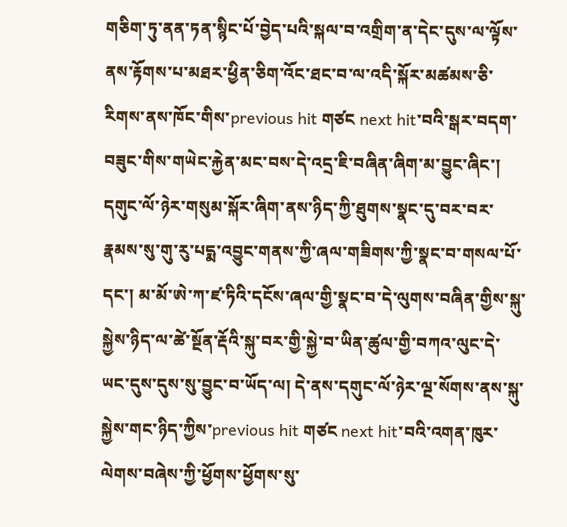གཅིག་ཏུ་ནན་ཏན་སྙིང་པོ་བྱེད་པའི་སྐལ་བ་འགྲིག་ན་དེང་དུས་ལ་ལྟོས་ནས་རྟོགས་པ་མཐར་ཕྱིན་ཅིག་འོང་ཐང་བ་ལ་འདི་སྐོར་མཚམས་ཅི་རིགས་ནས་ཁོང་གིས་previous hit གཙང next hit་བའི་སྒར་བདག་བཟུང་གིས་གཡེང་རྐྱེན་མང་བས་དེ་འདྲ་ཇི་བཞིན་ཞིག་མ་བྱུང་ཞིང་། དགུང་ལོ་ཉེར་གསུམ་སྐོར་ཞིག་ནས་ཉིད་ཀྱི་ཐུགས་སྣང་དུ་བར་བར་རྣམས་སུ་གུ་རུ་པདྨ་འབྱུང་གནས་ཀྱི་ཞལ་གཟིགས་ཀྱི་སྣང་བ་གསལ་པོ་དང་། མ་མོ་ཨེ་ཀ་ཛ་ཏིའི་དངོས་ཞལ་གྱི་སྣང་བ་དེ་ལུགས་བཞིན་གྱིས་སྐུ་སྐྱེས་ཉིད་ལ་ཚེ་སྔོན་རྡོའི་སྐུ་བར་གྱི་སྐྱེ་བ་ཡིན་ཚུལ་གྱི་བཀའ་ལུང་དེ་ཡང་དུས་དུས་སུ་བྱུང་བ་ཡོད་ལ། དེ་ནས་དགུང་ལོ་ཉེར་ལྔ་སོགས་ནས་སྐུ་སྐྱེས་གང་ཉིད་ཀྱིས་previous hit གཙང next hit་བའི་འགན་ཁུར་ལེགས་བཞེས་ཀྱི་ཕྱོགས་ཕྱོགས་སུ་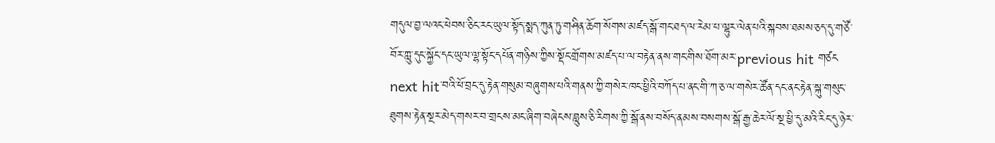གདུལ་བྱ་ལའང་ཕེབས་ཅིང་རང་ཡུལ་སྟོད་སྨད་ཀུན་ཏུ་གཤིན་ཆོག་སོགས་མཛད་སྒོ་གང་ཐད་ལ་རེམ་པ་ལྷུར་ལེན་པའི་སྐབས་ཐམས་ཅད་དུ་གཙོ་བོར་ཀླུ་དུང་སྐྱོང་དང་ཡུལ་ལྷ་སྟོང་དཔོན་གཉིས་ཀྱིས་སྡོང་གྲོགས་མཛད་པ་ལ་བརྟེན་ནས་གང་གིས་ཐོག་མར་previous hit གཙང next hit་བའི་ཕོ་བྲང་དུ་རྟེན་གསུམ་བཞུགས་པའི་གནས་ཀྱི་གསེར་ཁང་ཕྱིའི་བཀོད་པ་ནང་གི་ཀ་ཅ་ལ་གསེར་ཚོན་དང་ནང་རྟེན་སྐུ་གསུང་ཐུགས་རྟེན་སྔར་མེད་གསར་བ་གྲངས་མང་ཞིག་བཞེངས་བླུས་ཅི་རིགས་ཀྱི་སྒོ་ནས་བསོད་ནམས་བསགས་སྒོ་རྒྱ་ཆེར་ལོ་སྔ་ཕྱི་དུ་མའི་རིང་དུ་ཉེར་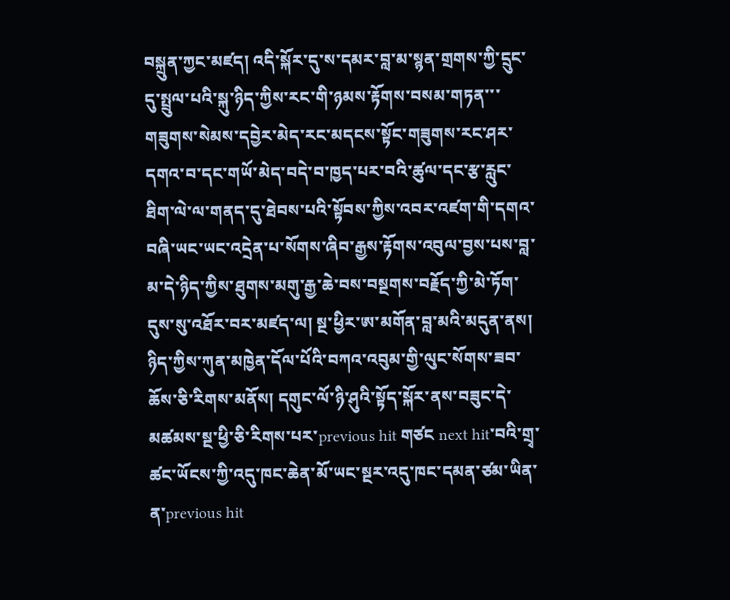བསྐྲུན་ཀྱང་མཛད། འདི་སྐོར་དུ་ས་དམར་བླ་མ་སྙན་གྲགས་ཀྱི་དྲུང་དུ་སྤྲུལ་པའི་སྐུ་ཉིད་ཀྱིས་རང་གི་ཉམས་རྟོགས་བསམ་གཏན་་་གཟུགས་སེམས་དབྱེར་མེད་རང་མདངས་སྟོང་གཟུགས་རང་ཤར་དགའ་བ་དང་གཡོ་མེད་བདེ་བ་ཁྱད་པར་བའི་ཚུལ་དང་རྩ་རླུང་ཐིག་ལེ་ལ་གནད་དུ་ཐེབས་པའི་སྟོབས་ཀྱིས་འབར་འཛག་གི་དགའ་བཞི་ཡང་ཡང་འདྲེན་པ་སོགས་ཞིབ་རྒྱས་རྟོགས་འབུལ་བྱས་པས་བླ་མ་དེ་ཉིད་ཀྱིས་ཐུགས་མགུ་རྒྱ་ཆེ་བས་བསྔགས་བརྗོད་ཀྱི་མེ་ཏོག་དུས་སུ་འཐོར་བར་མཛད་ལ། སྔ་ཕྱིར་ཨ་མགོན་བླ་མའི་མདུན་ནས། ཉིད་ཀྱིས་ཀུན་མཁྱེན་དོལ་པོའི་བཀའ་འབུམ་གྱི་ལུང་སོགས་ཟབ་ཆོས་ཅི་རིགས་མནོས། དགུང་ལོ་ཉི་ཤུའི་སྟོད་སྐོར་ནས་བཟུང་དེ་མཚམས་སྔ་ཕྱི་ཅི་རིགས་པར་previous hit གཙང next hit་བའི་གྲྭ་ཚང་ཡོངས་ཀྱི་འདུ་ཁང་ཆེན་མོ་ཡང་སྔར་འདུ་ཁང་དམན་ཙམ་ཡིན་ན་previous hit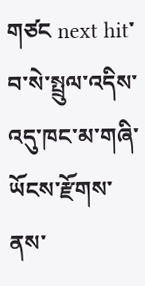གཙང next hit་བ་སེ་སྤྲུལ་འདིས་འདུ་ཁང་མ་གཞི་ཡོངས་རྫོགས་ནས་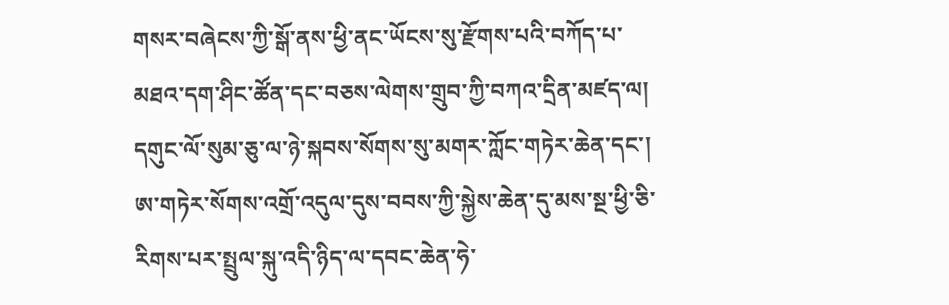གསར་བཞེངས་ཀྱི་སྒོ་ནས་ཕྱི་ནང་ཡོངས་སུ་རྫོགས་པའི་བཀོད་པ་མཐའ་དག་ཤིང་ཚོན་དང་བཅས་ལེགས་གྲུབ་ཀྱི་བཀའ་དྲིན་མཛད་ལ། དགུང་ལོ་སུམ་ཅུ་ལ་ཉེ་སྐབས་སོགས་སུ་མགར་ཀློང་གཏེར་ཆེན་དང་། ཨ་གཏེར་སོགས་འགྲོ་འདུལ་དུས་བབས་ཀྱི་སྐྱེས་ཆེན་དུ་མས་སྔ་ཕྱི་ཅི་རིགས་པར་སྤྲུལ་སྐུ་འདི་ཉིད་ལ་དབང་ཆེན་ཧེ་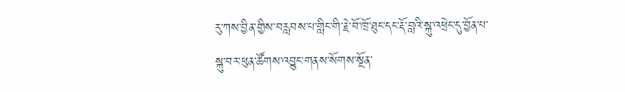རུ་ཀས་བྱིན་གྱིས་བརླབས་པ་གླིང་གི་རྗེ་བོ་ཁྲོ་ཐུང་དང་རྡོ་བླའི་སྐུ་འཕྲེང་དུ་བྱོན་པ་སྐུ་བར་ཕུན་ཚོགས་འབྱུང་གནས་སོགས་སྔོན་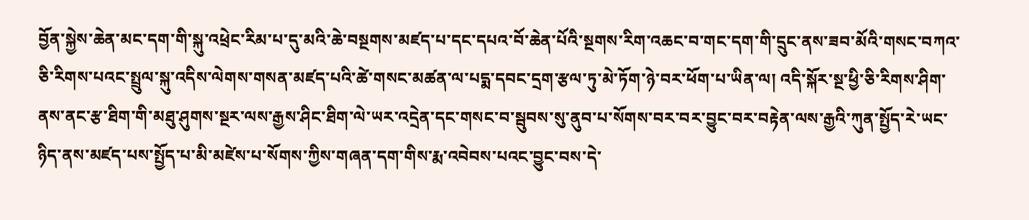བྱོན་སྐྱེས་ཆེན་མང་དག་གི་སྐུ་འཕྲེང་རིམ་པ་དུ་མའི་ཆེ་བསྔགས་མཛད་པ་དང་དཔའ་བོ་ཆེན་པོའི་སྔགས་རིག་འཆང་བ་གང་དག་གི་དྲུང་ནས་ཟབ་མོའི་གསང་བཀའ་ཅི་རིགས་པའང་སྤྲུལ་སྐུ་འདིས་ལེགས་གསན་མཛད་པའི་ཚེ་གསང་མཚན་ལ་པདྨ་དབང་དྲག་རྩལ་ཏུ་མེ་ཏོག་ཉེ་བར་ཕོག་པ་ཡིན་ལ། འདི་སྐོར་སྔ་ཕྱི་ཅི་རིགས་ཤིག་ནས་ནང་རྩ་ཐིག་གི་མཐུ་ཤུགས་སྔར་ལས་རྒྱས་ཤིང་ཐིག་ལེ་ཡར་འདྲེན་དང་གསང་བ་སྦུབས་སུ་ནུབ་པ་སོགས་བར་བར་བྱུང་བར་བརྟེན་ལས་རྒྱའི་ཀུན་སྤྱོད་རེ་ཡང་ཉིད་ནས་མཛད་པས་སྤྱོད་པ་མི་མཛེས་པ་སོགས་ཀྱིས་གཞན་དག་གིས་རྨ་འབེབས་པའང་བྱུང་བས་དེ་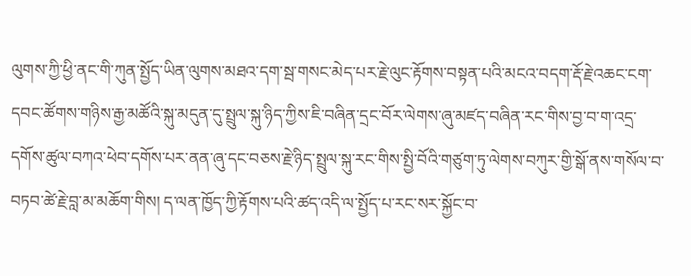ལུགས་ཀྱི་ཕྱི་ནང་གི་ཀུན་སྤྱོད་ཡིན་ལུགས་མཐའ་དག་སྦ་གསང་མེད་པར་རྗེ་ལུང་རྟོགས་བསྟན་པའི་མངའ་བདག་རྡོ་རྗེ་འཆང་ངག་དབང་ཚོགས་གཉིས་རྒྱ་མཚོའི་སྐུ་མདུན་དུ་སྤྲུལ་སྐུ་ཉིད་ཀྱིས་ཇི་བཞིན་དྲང་བོར་ལེགས་ཞུ་མཛད་བཞིན་རང་གིས་བྱ་བ་ག་འདྲ་དགོས་ཚུལ་བཀའ་ཕེབ་དགོས་པར་ནན་ཞུ་དང་བཅས་རྗེ་ཉིད་སྤྲུལ་སྐུ་རང་གིས་སྤྱི་བོའི་གཙུག་ཏུ་ལེགས་བཀུར་གྱི་སྒོ་ནས་གསོལ་བ་བཏབ་ཚེ་རྗེ་བླ་མ་མཆོག་གིས། ད་ལན་ཁྱོད་ཀྱི་རྟོགས་པའི་ཚད་འདི་ལ་སྤྱོད་པ་རང་སར་སྐྱོང་བ་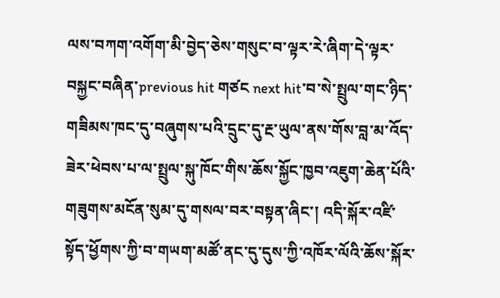ལས་བཀག་འགོག་མི་བྱེད་ཅེས་གསུང་བ་ལྟར་རེ་ཞིག་དེ་ལྟར་བསྐྱང་བཞིན་previous hit གཙང next hit་བ་སེ་སྤྲུལ་གང་ཉིད་གཟིམས་ཁང་དུ་བཞུགས་པའི་དྲུང་དུ་རྔ་ཡུལ་ནས་གོས་བླ་མ་འོད་ཟེར་ཕེབས་པ་ལ་སྤྲུལ་སྐུ་ཁོང་གིས་ཆོས་སྐྱོང་ཁྱབ་འཇུག་ཆེན་པོའི་གཟུགས་མངོན་སུམ་དུ་གསལ་བར་བསྟན་ཞིང་། འདི་སྐོར་འཛི་སྟོད་ཕྱོགས་ཀྱི་བ་གཡག་མཚོ་ནང་དུ་དུས་ཀྱི་འཁོར་ལོའི་ཆོས་སྐོར་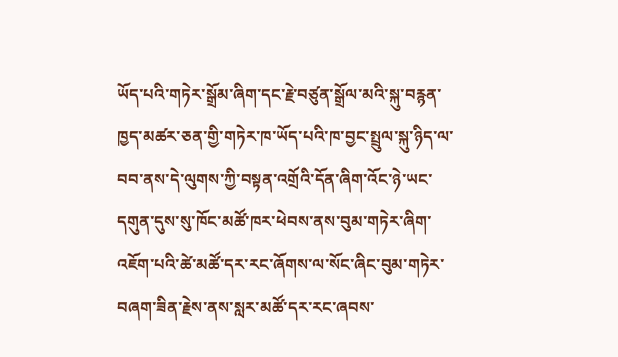ཡོད་པའི་གཏེར་སྒྲོམ་ཞིག་དང་རྗེ་བཙུན་སྒྲོལ་མའི་སྐུ་བརྙན་ཁྱད་མཚར་ཅན་གྱི་གཏེར་ཁ་ཡོད་པའི་ཁ་བྱང་སྤྲུལ་སྐུ་ཉིད་ལ་བབ་ནས་དེ་ལུགས་ཀྱི་བསྟན་འགྲོའི་དོན་ཞིག་འོང་ཉེ་ཡང་དགུན་དུས་སུ་ཁོང་མཚོ་ཁར་ཕེབས་ནས་བུམ་གཏེར་ཞིག་འཇོག་པའི་ཚེ་མཚོ་དར་རང་ཞོགས་ལ་སོང་ཞིང་བུམ་གཏེར་བཞག་ཟིན་རྗེས་ནས་སླར་མཚོ་དར་རང་ཞབས་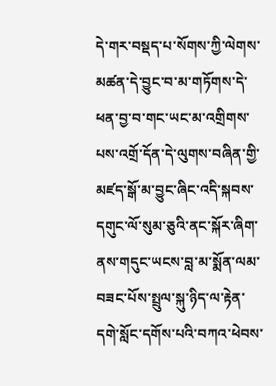དེ་གར་བསྡད་པ་སོགས་ཀྱི་ལེགས་མཚན་དེ་བྱུང་བ་མ་གཏོགས་དེ་ཕན་བྱ་བ་གང་ཡང་མ་འགྲིགས་པས་འགྲོ་དོན་དེ་ལུགས་བཞིན་གྱི་མཛད་སྒོ་མ་བྱུང་ཞིང་འདི་སྐབས་དགུང་ལོ་སུམ་ཅུའི་ནང་སྐོར་ཞིག་ནས་གདུང་ཡངས་བླ་མ་སྨོན་ལམ་བཟང་པོས་སྤྲུལ་སྐུ་ཉིད་ལ་རྟེན་དགེ་སློང་དགོས་པའི་བཀའ་ཕེབས་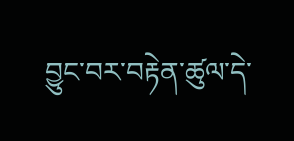བྱུང་བར་བརྟེན་ཚུལ་དེ་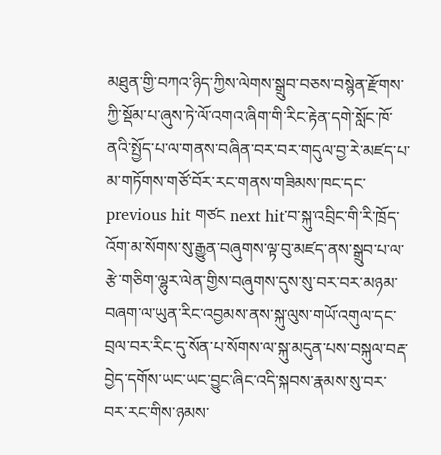མཐུན་གྱི་བཀའ་ཉིད་ཀྱིས་ལེགས་སྒྲུབ་བཅས་བསྙེན་རྫོགས་ཀྱི་སྡོམ་པ་ཞུས་ཏེ་ལོ་འགའ་ཞིག་གི་རིང་རྟེན་དགེ་སློང་ཁོ་ནའི་སྤྱོད་པ་ལ་གནས་བཞིན་བར་བར་གདུལ་བྱ་རེ་མཛད་པ་མ་གཏོགས་གཙོ་བོར་རང་གནས་གཟིམས་ཁང་དང་previous hit གཙང next hit་བ་སྐུ་འབྲིང་གི་རི་ཁྲོད་འོག་མ་སོགས་སུ་རྒྱུན་བཞུགས་ལྟ་བུ་མཛད་ནས་སྒྲུབ་པ་ལ་རྩེ་གཅིག་ལྷུར་ལེན་གྱིས་བཞུགས་དུས་སུ་བར་བར་མཉམ་བཞག་ལ་ཡུན་རིང་འབྱམས་ནས་སྐུ་ལུས་གཡོ་འགུལ་དང་བྲལ་བར་རིང་དུ་སོན་པ་སོགས་ལ་སྐུ་མདུན་པས་བསྐུལ་བརྡ་བྱེད་དགོས་ཡང་ཡང་བྱུང་ཞིང་འདི་སྐབས་རྣམས་སུ་བར་བར་རང་གིས་ཉམས་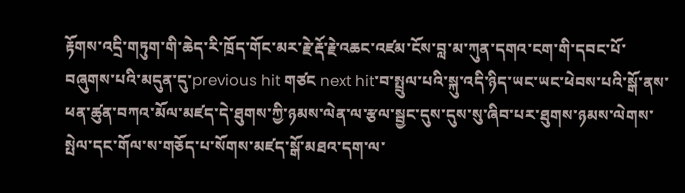རྟོགས་འདྲི་གཏུག་གི་ཆེད་རི་ཁྲོད་གོང་མར་རྗེ་རྡོ་རྗེ་འཆང་འཛམ་ངོས་བླ་མ་ཀུན་དགའ་ངག་གི་དབང་པོ་བཞུགས་པའི་མདུན་དུ་previous hit གཙང next hit་བ་སྤྲུལ་པའི་སྐུ་འདི་ཉིད་ཡང་ཡང་ཕེབས་པའི་སྒོ་ནས་ཕན་ཚུན་བཀའ་མོལ་མཛད་དེ་ཐུགས་ཀྱི་ཉམས་ལེན་ལ་རྩལ་སྦྱང་དུས་དུས་སུ་ཞིབ་པར་ཐུགས་ཉམས་ལེགས་སྤེལ་དང་གོལ་ས་གཅོད་པ་སོགས་མཛད་སྒོ་མཐའ་དག་ལ་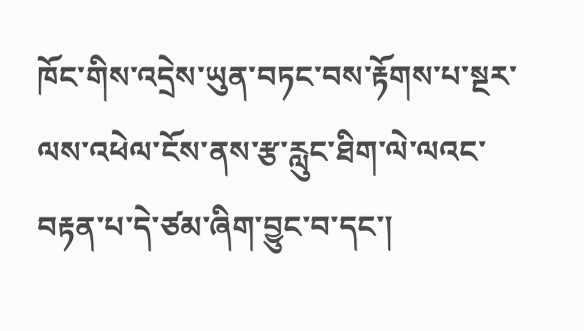ཁོང་གིས་འདྲེས་ཡུན་བཏང་བས་རྟོགས་པ་སྔར་ལས་འཕེལ་ངོས་ནས་རྩ་རླུང་ཐིག་ལེ་ལའང་བརྟན་པ་དེ་ཙམ་ཞིག་བྱུང་བ་དང་།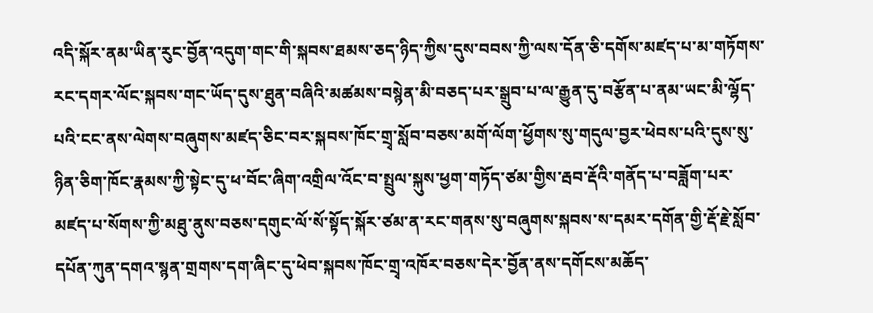འདི་སྐོར་ནམ་ཡིན་རུང་བྱོན་འདུག་གང་གི་སྐབས་ཐམས་ཅད་ཉིད་ཀྱིས་དུས་བབས་ཀྱི་ལས་དོན་ཅི་དགོས་མཛད་པ་མ་གཏོགས་རང་དགར་ལོང་སྐབས་གང་ཡོད་དུས་ཐུན་བཞིའི་མཚམས་བསྙེན་མི་བཅད་པར་སྒྲུབ་པ་ལ་རྒྱུན་དུ་བརྩོན་པ་ནམ་ཡང་མི་ལྷོད་པའི་ངང་ནས་ལེགས་བཞུགས་མཛད་ཅིང་བར་སྐབས་ཁོང་གྲྭ་སློབ་བཅས་མགོ་ལོག་ཕྱོགས་སུ་གདུལ་བྱར་ཕེབས་པའི་དུས་སུ་ཉིན་ཅིག་ཁོང་རྣམས་ཀྱི་སྟེང་དུ་ཕ་བོང་ཞིག་འགྲིལ་འོང་བ་སྤྲུལ་སྐུས་ཕྱག་གཏོད་ཙམ་གྱིས་རྦབ་རྡོའི་གནོད་པ་བཟློག་པར་མཛད་པ་སོགས་ཀྱི་མཐུ་ནུས་བཅས་དགུང་ལོ་སོ་སྟོད་སྐོར་ཙམ་ན་རང་གནས་སུ་བཞུགས་སྐབས་ས་དམར་དགོན་གྱི་རྡོ་རྗེ་སློབ་དཔོན་ཀུན་དགའ་སྙན་གྲགས་དག་ཞིང་དུ་ཕེབ་སྐབས་ཁོང་གྲྭ་འཁོར་བཅས་དེར་བྱོན་ནས་དགོངས་མཆོད་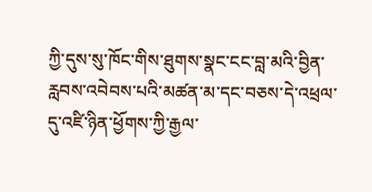ཀྱི་དུས་སུ་ཁོང་གིས་ཐུགས་སྣང་ངང་བླ་མའི་བྱིན་རླབས་འབེབས་པའི་མཚན་མ་དང་བཅས་དེ་འཕྲལ་དུ་འཛི་ཉིན་ཕྱོགས་ཀྱི་རྒྱལ་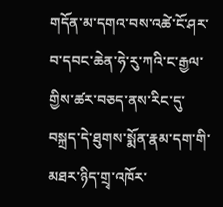གདོན་མ་དགའ་བས་འཚེ་ངོ་ཤར་བ་དབང་ཆེན་ཧེ་རུ་ཀའི་ང་རྒྱལ་གྱིས་ཚར་བཅད་ནས་རིང་དུ་བསྐྲད་དེ་ཐུགས་སྨོན་རྣམ་དག་གི་མཐར་ཉིད་གྲྭ་འཁོར་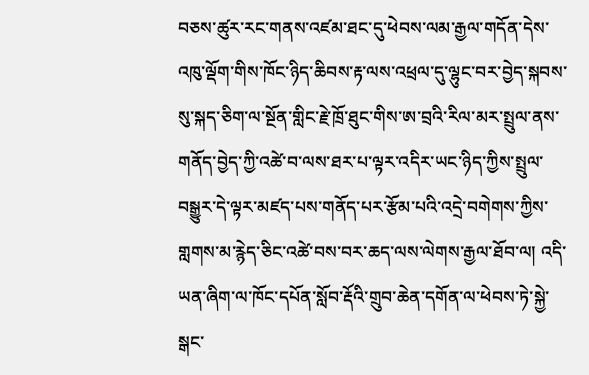བཅས་ཚུར་རང་གནས་འཛམ་ཐང་དུ་ཕེབས་ལམ་རྒྱལ་གདོན་དེས་འཁུ་ལྡོག་གིས་ཁོང་ཉིད་ཆིབས་རྟ་ལས་འཕྲལ་དུ་ལྷུང་བར་བྱེད་སྐབས་སུ་སྐད་ཅིག་ལ་སྔོན་གླིང་རྗེ་ཁྲོ་ཐུང་གིས་ཨ་བྲའི་རིལ་མར་སྤྲུལ་ནས་གནོད་བྱེད་ཀྱི་འཚེ་བ་ལས་ཐར་པ་ལྟར་འདིར་ཡང་ཉིད་ཀྱིས་སྤྲུལ་བསྒྱུར་དེ་ལྟར་མཛད་པས་གནོད་པར་རྩོམ་པའི་འདྲེ་བགེགས་ཀྱིས་གླགས་མ་རྙེད་ཅིང་འཚེ་བས་བར་ཆད་ལས་ལེགས་རྒྱལ་ཐོབ་ལ། འདི་ཡན་ཞིག་ལ་ཁོང་དཔོན་སློབ་རྡོའི་གྲུབ་ཆེན་དགོན་ལ་ཕེབས་ཏེ་སྐྱེ་སྒང་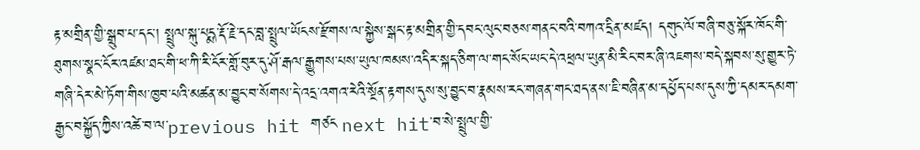རྟ་མགྲིན་གྱི་སྒྲུབ་པ་དང་། སྤྲུལ་སྐུ་པདྨ་རྡོ་རྗེ་དང་བླ་སྤྲུལ་ཡོངས་རྫོགས་ལ་སྐྱེས་སྒང་རྟ་མགྲིན་གྱི་དབང་ལུང་བཅས་གནང་བའི་བཀའ་དྲིན་མཛད། དགུང་ལོ་བཞི་བཅུ་སྐོར་ཁོང་གི་ཐུགས་སྣང་ངོར་འཛམ་ཐང་གི་ཕ་ཀི་རི་ངོར་གློ་བུར་དུ་ཤོ་རྒལ་རྒྱུགས་པས་ཡུལ་ཁམས་འདིར་སྐད་ཅིག་ལ་གང་སོང་ཡང་དེ་འཕྲལ་ཡུན་མི་རིང་བར་ཞི་འཇགས་བདེ་སྐབས་སུ་གྱུར་ཏེ་གཞི་དེར་མེ་ཏོག་གིས་ཁྱབ་པའི་མཚན་མ་བྱུང་བ་སོགས་དེ་འདྲ་འགའ་རེའི་སྔོན་རྟགས་དུས་སུ་བྱུང་བ་རྣམས་རང་གཞན་གང་ཐད་ནས་ཇི་བཞིན་མ་དཔྱོད་པས་དུས་ཀྱི་དམར་དམག་རྒྱང་བསྐྱོད་ཀྱིས་འཚེ་བ་ལ་previous hit གཙང next hit་བ་སེ་སྤྲུལ་གྱི་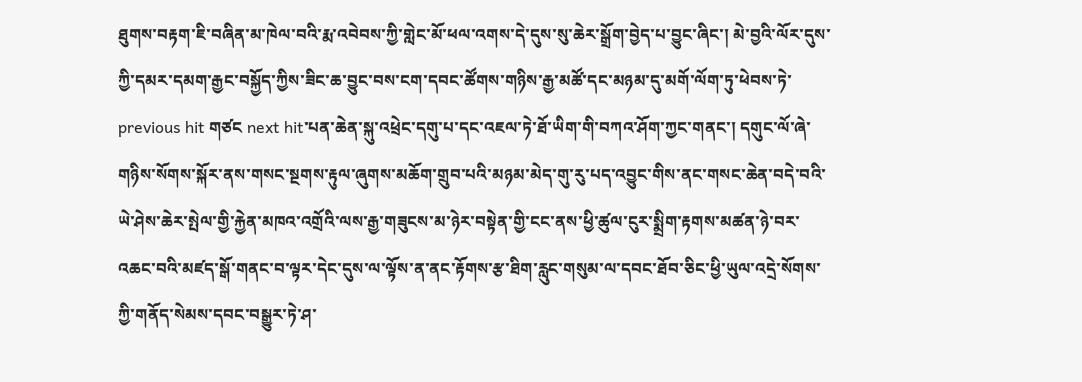ཐུགས་བརྟག་ཇི་བཞིན་མ་ཁེལ་བའི་རྨ་འབེབས་ཀྱི་གླེང་མོ་ཕལ་འགས་དེ་དུས་སུ་ཆེར་སྒྲོག་བྱེད་པ་བྱུང་ཞིང་། མེ་བྱའི་ལོར་དུས་ཀྱི་དམར་དམག་རྒྱང་བསྐྱོད་ཀྱིས་ཟིང་ཆ་བྱུང་བས་ངག་དབང་ཚོགས་གཉིས་རྒྱ་མཚོ་དང་མཉམ་དུ་མགོ་ལོག་ཏུ་ཕེབས་ཏེ་previous hit གཙང next hit་པན་ཆེན་སྐུ་འཕྲེང་དགུ་པ་དང་འཇལ་ཏེ་ཐོ་ཡིག་གི་བཀའ་ཤོག་ཀྱང་གནང་། དགུང་ལོ་ཞེ་གཉིས་སོགས་སྐོར་ནས་གསང་སྔགས་རྟུལ་ཞུགས་མཆོག་གྲུབ་པའི་མཉམ་མེད་གུ་རུ་པད་འབྱུང་གིས་ནང་གསང་ཆེན་བདེ་བའི་ཡེ་ཤེས་ཆེར་སྤེལ་གྱི་རྐྱེན་མཁའ་འགྲོའི་ལས་རྒྱ་གཟུངས་མ་ཉེར་བསྟེན་གྱི་ངང་ནས་ཕྱི་ཚུལ་ངུར་སྨྲིག་རྟགས་མཚན་ཉེ་བར་འཆང་བའི་མཛད་སྒོ་གནང་བ་ལྟར་དེང་དུས་ལ་ལྟོས་ན་ནང་རྟོགས་རྩ་ཐིག་རླུང་གསུམ་ལ་དབང་ཐོབ་ཅིང་ཕྱི་ཡུལ་འདྲེ་སོགས་ཀྱི་གནོད་སེམས་དབང་བསྒྱུར་ཏེ་ཤ་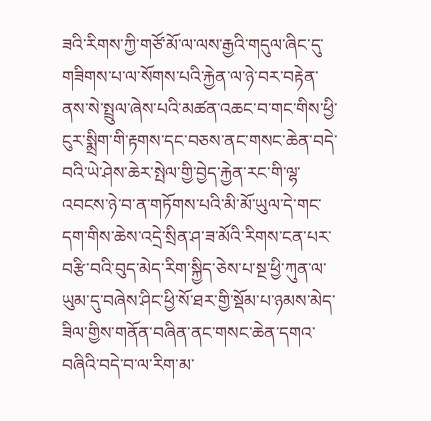ཟའི་རིགས་ཀྱི་གཙོ་མོ་ལ་ལས་རྒྱའི་གདུལ་ཞིང་དུ་གཟིགས་པ་ལ་སོགས་པའི་རྐྱེན་ལ་ཉེ་བར་བརྟེན་ནས་སེ་སྤྲུལ་ཞེས་པའི་མཚན་འཆང་བ་གང་གིས་ཕྱི་ངུར་སྨྲིག་གི་རྟགས་དང་བཅས་ནང་གསང་ཆེན་བདེ་བའི་ཡེ་ཤེས་ཆེར་སྤེལ་གྱི་བྱེད་རྐྱེན་རང་གི་ལྷ་འབངས་ཉེ་བ་ན་གཏོགས་པའི་མི་མོ་ཡུལ་དེ་གང་དག་གིས་ཆེས་འདྲེ་སྲིན་ཤ་ཟ་མོའི་རིགས་ངན་པར་བརྩི་བའི་བུད་མེད་རིག་སྐྱིད་ཅེས་པ་སྔ་ཕྱི་ཀུན་ལ་ཡུམ་དུ་བཞེས་ཤིང་ཕྱི་སོ་ཐར་གྱི་སྡོམ་པ་ཉམས་མེད་ཟིལ་གྱིས་གནོན་བཞིན་ནང་གསང་ཆེན་དགའ་བཞིའི་བདེ་བ་ལ་རིག་མ་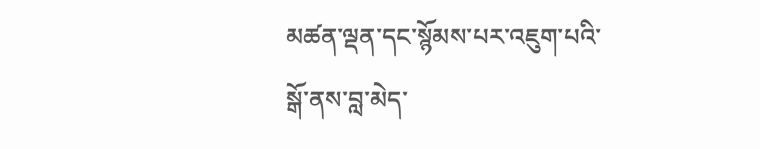མཚན་ལྡན་དང་སྙོམས་པར་འཇུག་པའི་སྒོ་ནས་བླ་མེད་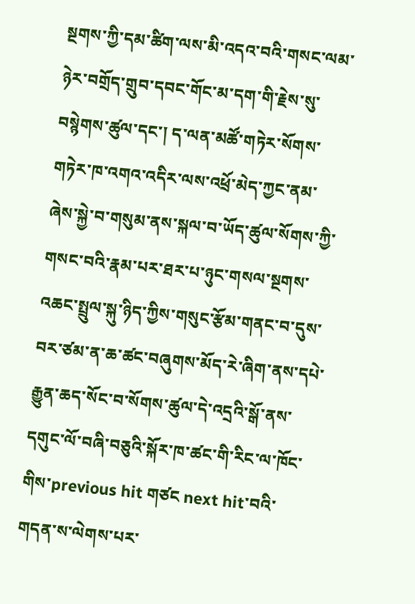སྔགས་ཀྱི་དམ་ཚིག་ལས་མི་འདའ་བའི་གསང་ལམ་ཉེར་བགྲོད་གྲུབ་དབང་གོང་མ་དག་གི་རྗེས་སུ་བསྙེགས་ཚུལ་དང་། ད་ལན་མཚོ་གཏེར་སོགས་གཏེར་ཁ་འགའ་འདིར་ལས་འཕྲོ་མེད་ཀྱང་ནམ་ཞེས་སྐྱེ་བ་གསུམ་ནས་སྐལ་བ་ཡོད་ཚུལ་སོགས་ཀྱི་གསང་བའི་རྣམ་པར་ཐར་པ་ཉུང་གསལ་སྔགས་འཆང་སྤྲུལ་སྐུ་ཉིད་ཀྱིས་གསུང་རྩོམ་གནང་བ་དུས་བར་ཙམ་ན་ཆ་ཚང་བཞུགས་མོད་རེ་ཞིག་ནས་དཔེ་རྒྱུན་ཆད་སོང་བ་སོགས་ཚུལ་དེ་འདྲའི་སྒོ་ནས་དགུང་ལོ་བཞི་བཅུའི་སྐོར་ཁ་ཚང་གི་རིང་ལ་ཁོང་གིས་previous hit གཙང next hit་བའི་གདན་ས་ལེགས་པར་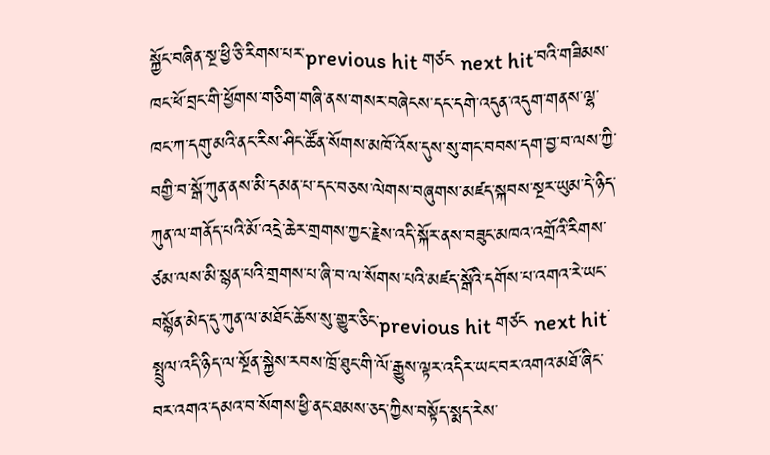སྐྱོང་བཞིན་སྔ་ཕྱི་ཅི་རིགས་པར་previous hit གཙང next hit་བའི་གཟིམས་ཁང་ཕོ་བྲང་གི་ཕྱོགས་གཅིག་གཞི་ནས་གསར་བཞེངས་དང་དགེ་འདུན་འདུག་གནས་ལྷ་ཁང་ཀ་དགུ་མའི་ནང་རིས་ཤིང་ཚོན་སོགས་མཁོ་འོས་དུས་སུ་གང་བབས་དག་བྱ་བ་ལས་ཀྱི་བགྱི་བ་སྒོ་ཀུན་ནས་མི་དམན་པ་དང་བཅས་ལེགས་བཞུགས་མཛད་སྐབས་སྔར་ཡུམ་དེ་ཉིད་ཀུན་ལ་གནོད་པའི་མོ་འདྲེ་ཆེར་གྲགས་ཀྱང་རྗེས་འདི་སྐོར་ནས་བཟུང་མཁའ་འགྲོའི་རིགས་ཙམ་ལས་མི་སྙན་པའི་གྲགས་པ་ཞི་བ་ལ་སོགས་པའི་མཛད་སྒོའི་དགོས་པ་འགའ་རེ་ཡང་བསྙོན་མེད་དུ་ཀུན་ལ་མཐོང་ཆོས་སུ་གྱུར་ཅིང་previous hit གཙང next hit་སྤྲུལ་འདི་ཉིད་ལ་སྔོན་སྐྱེས་རབས་ཁྲོ་ཐུང་གི་ལོ་རྒྱུས་ལྟར་འདིར་ཡང་བར་འགའ་མཐོ་ཞིང་བར་འགའ་དམའ་བ་སོགས་ཕྱི་ནང་ཐམས་ཅད་ཀྱིས་བསྟོད་སྨད་རེས་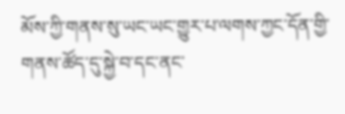མོས་ཀྱི་གནས་སུ་ཡང་ཡང་གྱུར་པ་ལགས་ཀྱང་དོན་གྱི་གནས་ཚོད་དུ་སྐྱེ་བ་དང་ནང་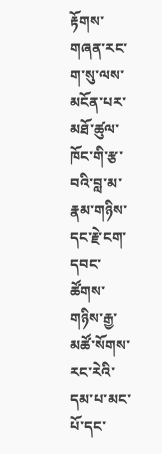རྟོགས་གཞན་རང་ག་སུ་ལས་མངོན་པར་མཐོ་ཚུལ་ཁོང་གི་རྩ་བའི་བླ་མ་རྣམ་གཉིས་དང་རྗེ་ངག་དབང་ཚོགས་གཉིས་རྒྱ་མཚོ་སོགས་རང་རེའི་དམ་པ་མང་པོ་དང་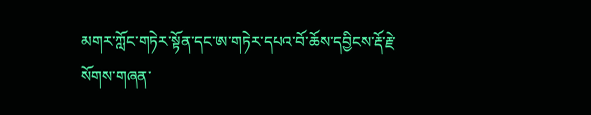མགར་ཀློང་གཏེར་སྟོན་དང་ཨ་གཏེར་དཔའ་བོ་ཆོས་དབྱིངས་རྡོ་རྗེ་སོགས་གཞན་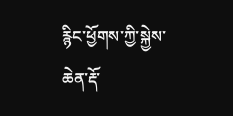རྙིང་ཕྱོགས་ཀྱི་སྐྱེས་ཆེན་རྡོ་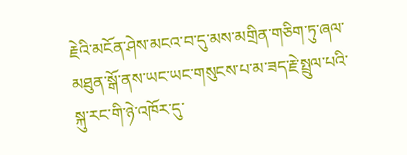རྗེའི་མངོན་ཤེས་མངའ་བ་དུ་མས་མགྲིན་གཅིག་ཏུ་ཞལ་མཐུན་སྒོ་ནས་ཡང་ཡང་གསུངས་པ་མ་ཟད་རྗེ་སྤྲུལ་པའི་སྐུ་རང་གི་ཉེ་འཁོར་དུ་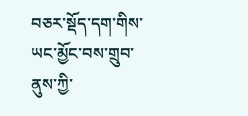བཅར་སྡོད་དག་གིས་ཡང་མྱོང་བས་གྲུབ་ནུས་ཀྱི་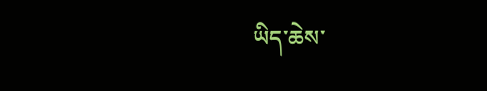ཡིད་ཆེས་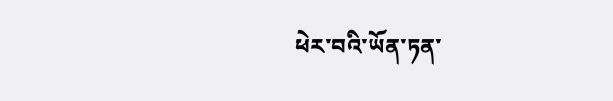ཕེར་བའི་ཡོན་ཏན་